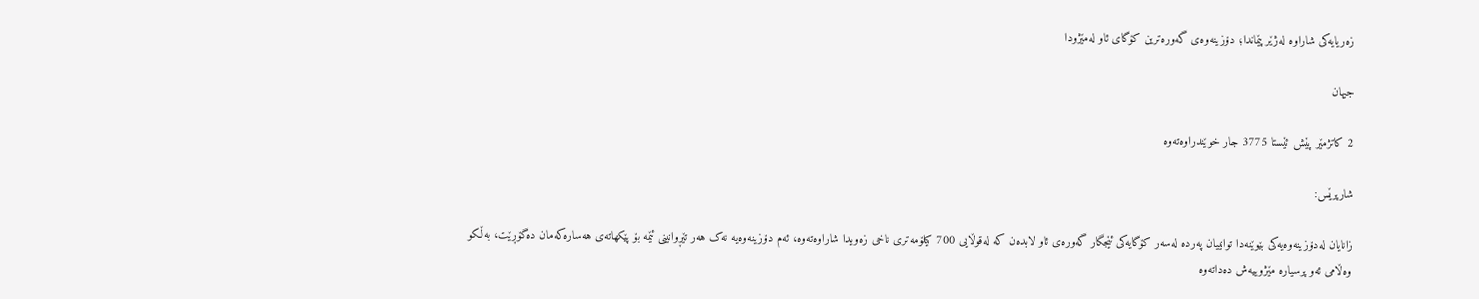زەریایەکی شاراوە لەژێر پێماندا؛ دۆزینەوەی گەورەترین کۆگای ئاو لەمێژودا

جیهان

2 کاتژمێر پێش ئێستا‌ 3775 جار خوێندراوه‌ته‌وه

شارپرێس:

زانایان لەدۆزینەوەیەکی بێوێنەدا توانییان پەردە لەسەر کۆگایەکی ئێجگار گەورەی ئاو لابدەن کە لەقوڵایی 700 کیلۆمەتری ناخی زەویدا شاراوەتەوە، ئەم دۆزینەوەیە نەک هەر تێڕوانینی ئێمە بۆ پێکهاتەی هەسارەکەمان دەگۆڕێت، بەڵکو وەڵامی ئەو پرسیارە مێژوییەش دەداتەوە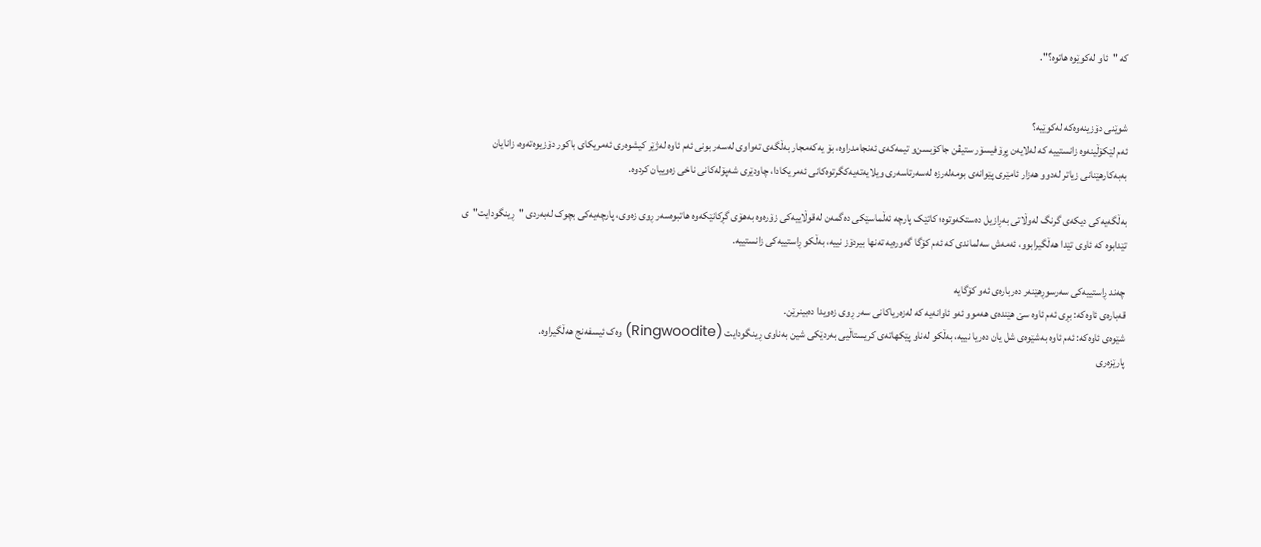کە "ئاو لەکوێوە هاتوە؟".


شوێنی دۆزینەوەکە لەکوێیە؟
ئەم لێکۆڵینەوە زانستییە کە لەلایەن پڕۆفیسۆر ستیڤن جاکۆبسن‌و تیمەکەی ئەنجامدراوە، بۆ یەکەمجار بەڵگەی تەواوی لەسەر بونی ئەم ئاوە لەژێر کیشوەری ئەمریکای باکور دۆزیوەتەوە، زانایان بەبەکارهێنانی زیاتر لەدوو هه‌زار ئامێری پێوانەی بومەلەرزە لەسەرتاسەری ویلایەتەیەکگرتوەکانی ئەمریکادا، چاودێری شەپۆلەکانی ناخی زەوییان کردوە.

بەڵگەیەکی دیكه‌ى گرنگ لەوڵاتی بەڕازیل دەستکەوتوە؛ کاتێک پارچە ئەڵماسێکی دەگمەن لەقوڵاییەکی زۆرەوە بەهۆی گڕکانێکەوە هاتبوەسەر ڕوی زەوی، پارچەیەکی بچوک لەبەردی "ڕینگودایت"ی تێدابوە کە ئاوی تێدا هەڵگیرابوو، ئەمەش سەلماندی کە ئەم کۆگا گەورەیە تەنها بیردۆز نییە، بەڵکو ڕاستییەکی زانستییە.

چەند ڕاستییەکی سەرسوڕهێنەر دەربارەی ئەو کۆگایە
قەبارەی ئاوەکە: بڕی ئەم ئاوە سێ هێندەی هەموو ئەو ئاوانەیە کە لەزەریاکانی سەر ڕوی زەویدا دەبینرێن.
شێوەی ئاوەکە: ئەم ئاوە بەشێوەی شل یان دەریا نییە، بەڵکو لەناو پێکهاتەی کریستاڵیی بەردێکی شین بەناوی ڕینگودایت (Ringwoodite) وەک ئیسفەنج هەڵگیراوە.
پارێزەری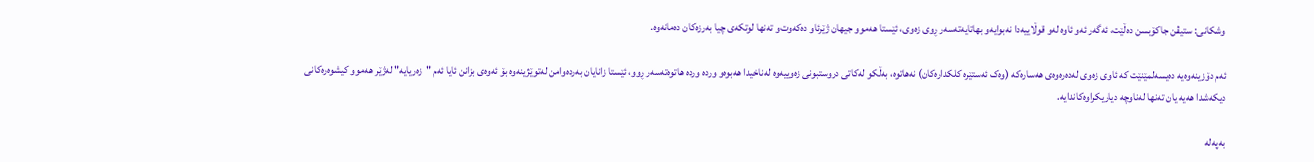وشکانی: ستیڤن جاکۆبسن دەڵێت، ئەگەر ئەو ئاوە لەو قوڵاییەدا نەبوایەو بهاتایەتەسەر ڕوی زەوی، ئێستا هەموو جیهان ژێرئاو دەکەوت‌و تەنها لوتکەی چیا بەرزەکان دەمانەوە.

ئەم دۆزینەوەیە دەیسەلمێنێت کە ئاوی زەوی لەدەرەوەی هەسارەکە (وەک ئەستێرە کلکدارەکان) نەهاتوە، بەڵکو لەکاتی دروستبونی زەوییەوە لەناخیدا هەبوەو وردە وردە هاتوەتەسەر ڕوو، ئێستا زانایان بەردەوامن لەتوێژینەوە بۆ ئەوەی بزانن ئایا ئەم "زەریایە" لەژێر هەموو کیشوەرەکانی دیكه‌شدا هەیە یان تەنها لەناوچە دیاریکراوەکاندایە.

بەپەلە